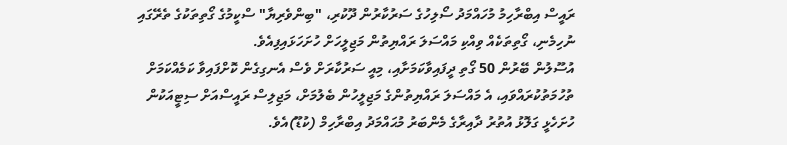ރައީސް އިބްރާހިމު މުހައްމަދު ސޯލިހުގެ ސަރުކާރުން ދޫކުރި، "ބިންވެރިޔާ" ސްކީމުގެ ގޯތިތަކުގެ ތެރޭގައި ނުހިމެނި، ގޯތިތަކެއް ވިއްކި މައްސަލަ ރައްޔިތުން މަޖިލީހަށް ހުށަހަޅައިފިއެވެ.
އުސޫލުން ބޭރުން 50 ގޯތި ދީފައިވާކަމަށާއި، މިއީ ސަރުކާރަށް ވެސް އެނގިގެން ކޮށްފައިވާ ކަމެއްކަމަށް ތުހުމަތުކުރައްވައި، އެ މައްސަލަ ރައްޔިތުންގެ މަޖިލީހުން ބެލުމަށް، މަޖިލިސް ރައީސްއަށް ސިޓީއަކުން ހުށަހެޅީ ގަލޮޅު އުތުރު ދާއިރާގެ މެންބަރު މުޙައްމަދު އިބްރާހިމް (ކުޑޫ)އެވެ.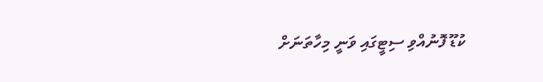ކުޑޫ ފޮނުއްވި ސިޓީގައި ވަނީ މިހާތަނަށް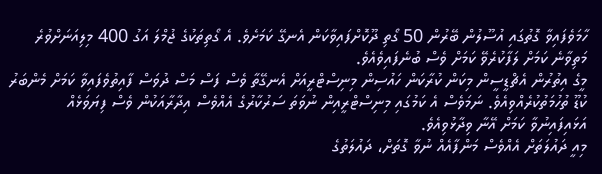ހާމަވެފައިވާ ގޮތުގައި އުސޫލުން ބޭރުން 50 ގޯތި ދޫކޮށްފައިވާކަން އެނގޭ ކަމަށެވެ. އެ ގޯތިތަކުގެ ޖުމްލަ އަގު 400 މިލިއަނަށްވުރެ މަތިވާނެ ކަމަށް ލަފާކުރެވޭ ކަމަށް ވެސް ބުނެފައިވެއެވެ.
މީގެ އިތުރުން އެޗްޑީސީން މިކަން ކުރާކަން ހައުސިން މިނިސްޓްރީއަށް އެނގޭތާ ވެސް ފަސް މަސް ދުވަސް ފާއިތުވެފައިވާ ކަމަށް މެންބަރު ކުޑޫ ތުހުމަތުކުރެއްވިއެވެ. ނަމަވެސް އެ ކަމުގައި މިނިސްޓްރީއިން ނުވަތަ ސަރުކާރުގެ އެއްވެސް އިދާރާއަކުން ވެސް ފިޔަވަޅެއް އަޅައިފައިނުވާ ކަމަށް އޭނާ ވިދާޅުވިއެވެ.
މިއީ ދައުލަތަށް އެއްވެސް މަންފާއެއް ނުވާ ގޮތަށް، ދައުލަތުގެ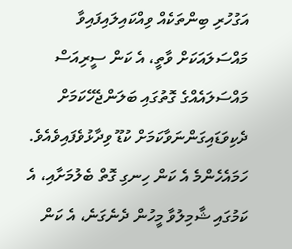އަގުހުރި ބިންތަކެއް ވިއްކައިލައިފައިވާ މައްސަލައަކަށް ވާތީ، އެ ކަން ސީރިއަސް މައްސަލައެއްގެ ގޮތުގައި ބަލަންޖެހޭކަމަށް ދެކިވަޑައިގަންނަވާކަމަށް ކުޑޫ ވިދާޅުވެފައިވެއެވެ.
ހަމައެހެންމެ އެ ކަން ހިނގި ގޮތް ބެލުމަށާއި، އެ ކަމުގައި ޝާމިލުވާ މީހުން ދެނެގަނެ، އެ ކަން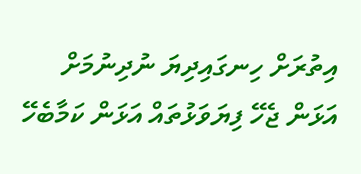އިތުރަށް ހިނގައިދިޔަ ނުދިނުމަށް އަޅަން ޖެހޭ ފިޔަވަޅުތައް އަޅަން ކަމާބެހޭ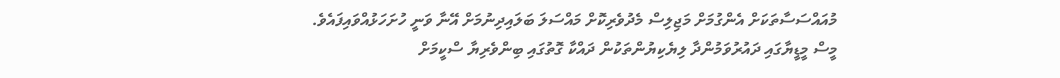މުއައްސަސާތަކަށް އެންގުމަށް މަޖިލިސް މެދުވެރިކޮށް މައްސަލަ ބަލައިދިނުމަށް އޭނާ ވަނީ ހުށަހަޅުއްވައިފައެވެ.
މީސް މީޑީޔާގައި ދައުރުވަމުންދާ ލިޔެކިޔުންތަކުން ދައްކާ ގޮތުގައި ބިންވެރިޔާ ސްކީމަށް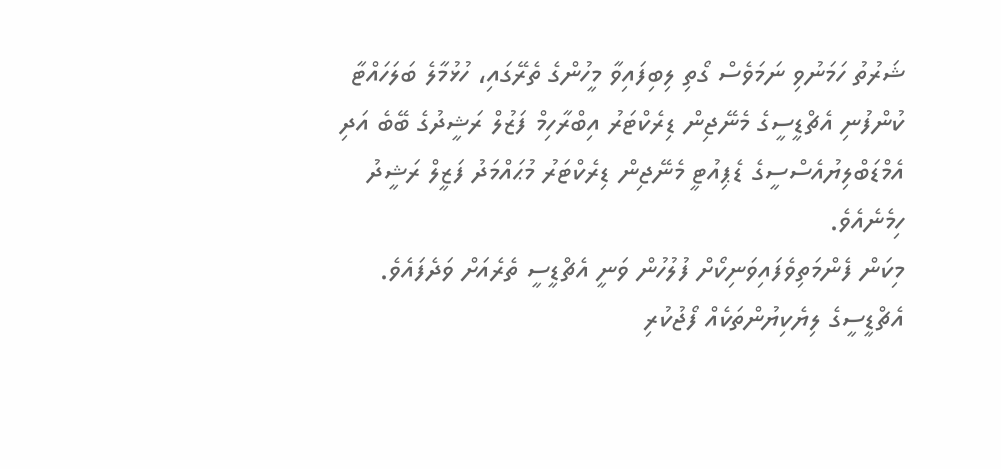ޝަރުތު ހަމަނުވި ނަމަވެސް ގޯތި ލިބިފައިވާ މީހުންގެ ތެރޭގައި، ހުޅުމާލެ ބަލަހައްޓާ ކުންފުނި އެޗްޑީސީގެ މެނޭޖިން ޑިރެކްޓަރު އިބްރާހިމް ފަޒުލް ރަޝީދުގެ ބޭބެ އަދި އެމްޑަބްލިޔުއެސްސީގެ ޑެޕިއުޓީ މެނޭޖިން ޑިރެކްޓަރު މުޙައްމަދު ފަޒީލް ރަޝީދު ހިމެނެއެވެ.
މިކަން ފެންމަތިވެފައިވަނިކޯށް ފުލުހުން ވަނީ އެޗްޑީސީ ތެރެއަށް ވަދެފައެވެ. އެޗްޑީސީގެ ލިޔެކިޔުންތަކެއް ފޯޖުކުރި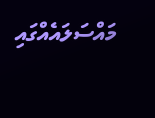މައްސަލައެއްގައި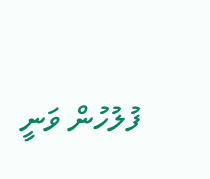ފުލުހުން ވަނީ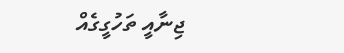ޖިނާއީ ތަހުގީގެއް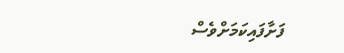ފަށާފައިކަމަށްވެސް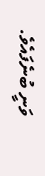ވަނީ ބުނެފައެވެ.